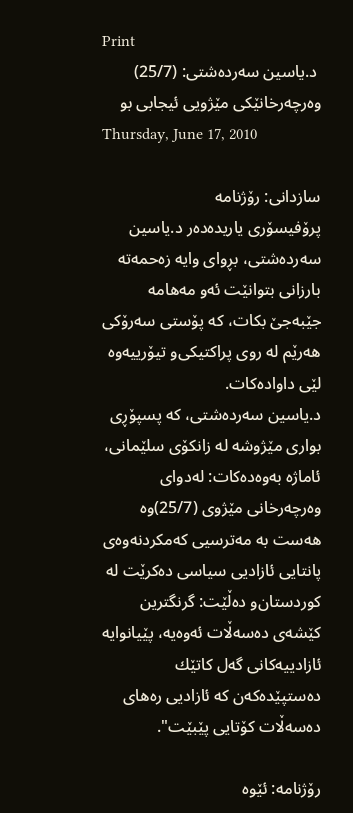Print
 د.یاسین سه‌رده‌شتی‌: (25/7) وه‌رچه‌رخانێكی مێژویی ئیجابی بو
Thursday, June 17, 2010

سازدانی‌: رۆژنامه‌
پرۆفیسۆری‌ یاریده‌ده‌ر د.یاسین سه‌رده‌شتی‌، بڕوای‌ وایه‌ زه‌حمه‌ته‌ بارزانی‌ بتوانێت ئه‌و مه‌هامه‌ جێبه‌جێ‌ بكات، كه‌ پۆستی‌ سه‌رۆكی‌ هه‌رێم له‌ روی‌ پراكتیكی‌‌و تیۆرییه‌وه‌ لێی‌ داواده‌كات.
د.یاسین سه‌رده‌شتی‌، كه‌ پسپۆڕی‌ بواری‌ مێژوشه‌ له‌ زانكۆی‌ سلێمانی‌، ئاماژه‌ به‌وه‌ده‌كات: له‌دوای‌ وه‌رچه‌رخانی‌ مێژوی‌ (25/7)وه‌ هه‌ست به‌ مه‌ترسیی‌ كه‌مكردنه‌وه‌ی‌ پانتایی‌ ئازادیی‌ سیاسی‌ ده‌كرێت له‌ كوردستان‌و ده‌ڵێت: گرنگترین كێشه‌ی ده‌سه‌ڵات ئه‌وه‌یه‌، پێیانوایه‌ ئازادییه‌كانی گه‌ل كاتێك ده‌ستپێده‌كه‌ن كه‌ ئازادیی ره‌های ده‌سه‌ڵات كۆتایی پێبێت".

رۆژنامه‌: ئێوه‌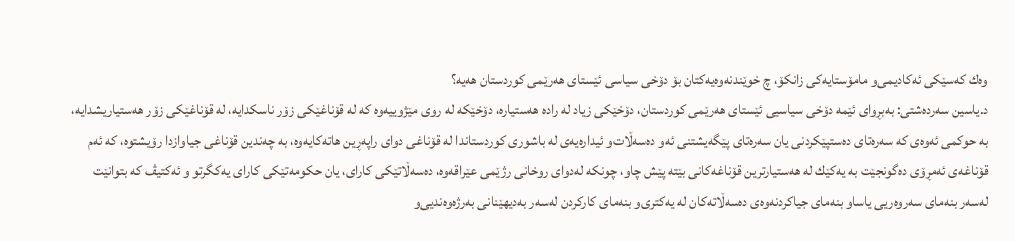وه‌ك كه‌سێكی‌ ئه‌كادیمی‌‌و مامۆستایه‌كی‌ زانكۆ، چ خوێندنه‌وه‌یه‌كتان بۆ دۆخی سیاسی ئێستای هه‌رێمی كوردستان هه‌یه‌؟
د.یاسین سه‌رده‌شتی‌: به‌بڕوای ئێمه‌ دۆخی سیاسیی ئێستای هه‌رێمی كوردستان، دۆخێكی زیاد له‌ راده‌ هه‌ستیاره‌، دۆخێكه‌ له‌ روی مێژوییه‌وه‌ كه‌ له‌ قۆناغێكی زۆر ناسكدایه‌، له‌ قۆناغێكی زۆر هه‌ستیاریشدایه‌، به‌ حوكمی ئه‌وه‌ی كه‌ سه‌ره‌تای ده‌ستپێكردنی یان سه‌ره‌تای پێگه‌یشتنی ئه‌و ده‌سه‌ڵات‌و ئیداره‌یه‌ی له‌ باشوری كوردستاندا له‌ قۆناغی دوای راپه‌ڕین هاته‌كایه‌وه‌، به‌ چه‌ندین قۆناغی جیاوازدا رۆیشتوه‌، كه‌ ئه‌م قۆناغه‌ی ئه‌مڕۆی ده‌گونجێت به‌ یه‌كێك له‌ هه‌ستیارترین قۆناغه‌كانی بێته‌ پێش چاو، چونكه‌ له‌دوای روخانی رژێمی عێراقه‌وه‌، ده‌سه‌ڵاتێكی كارای، یان حكومه‌تێكی كارای یه‌كگرتو ‌و ئه‌كتیڤ كه‌ بتوانێت له‌سه‌ر بنه‌مای سه‌روه‌ریی یاسا‌و بنه‌مای جیاكردنه‌وه‌ی ده‌سه‌ڵاته‌كان له‌ یه‌كتری‌‌و بنه‌مای كاركردن له‌سه‌ر به‌دیهێنانی به‌رژه‌وه‌ندیی‌‌و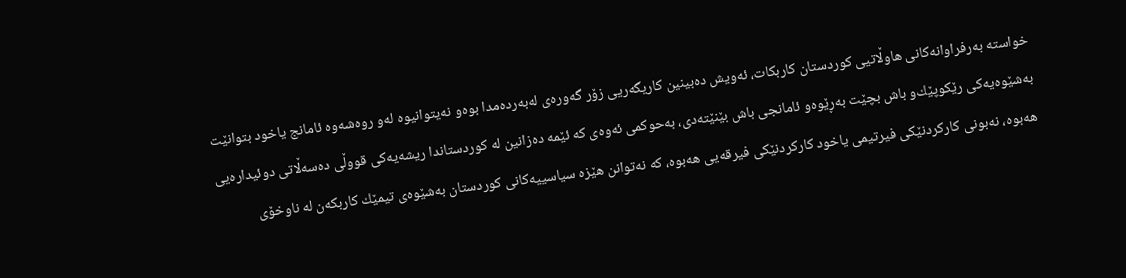خواسته‌ به‌رفراوانه‌كانی هاوڵاتیی كوردستان كاربكات، ئه‌ویش ده‌بینین كاریگه‌ریی زۆر گه‌وره‌ی له‌به‌رده‌مدا بوه‌و نه‌یتوانیوه‌ له‌و روه‌شه‌وه‌ ئامانج یاخود بتوانێت به‌شێوه‌یه‌كی رێكوپێك‌و باش بچێت به‌ڕێوه‌و ئامانجی باش بێنێته‌دی، به‌حوكمی ئه‌وه‌ی كه‌ ئێمه‌ ده‌زانین له‌ كوردستاندا ریشه‌یه‌كی قو‌وڵی‌ ده‌سه‌ڵاتی دوئیداره‌یی هه‌بوه‌، نه‌بونی كاركردنێكی فیرتیمی یاخود كاركردنێكی فیرقه‌یی هه‌بوه‌، كه‌ نه‌توانن هێزه‌ سیاسییه‌كانی كوردستان به‌شێوه‌ی تیمێك كاربكه‌ن له‌ ناوخۆی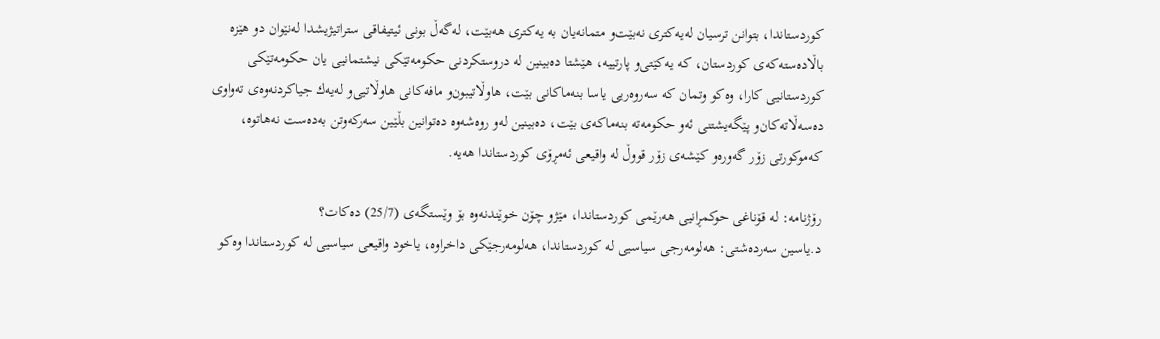كوردستاندا، بتوانن ترسیان له‌یه‌كتری نه‌بێت‌و متمانه‌یان به‌ یه‌كتری هه‌بێت، له‌گه‌ڵ‌ بونی ئیتیفاقی‌ ستراتیژیشدا له‌نێوان دو هێزه‌ باڵاده‌سته‌كه‌ی كوردستان، كه‌ یه‌كێتی‌‌و پارتییه‌، هێشتا ده‌بینین له‌ دروستكردنی حكومه‌تێكی نیشتمانیی‌ یان حكومه‌تێكی كوردستانیی كارا، وه‌كو وتمان كه‌ سه‌روه‌ریی یاسا بنه‌ماكانی بێت، هاوڵاتیبون‌و مافه‌كانی هاوڵاتیی‌‌و له‌یه‌ك جیاكردنه‌وه‌ی ته‌واوی ده‌سه‌ڵاته‌كان‌و پێگه‌یشتنی ئه‌و حكومه‌ته‌ بنه‌ماكه‌ی بێت، ده‌بینین له‌و روه‌شه‌وه‌ ده‌توانین بڵێین سه‌ركه‌وتن به‌ده‌ست نه‌هاتوه‌، كه‌موكورتی زۆر گه‌وره‌‌و كێشه‌ی زۆر قو‌وڵ‌ له‌ واقیعی ئه‌مڕۆی كوردستاندا هه‌یه‌.

رۆژنامه‌: له‌ قۆناغی حوكمڕانیی هه‌رێمی‌ كوردستاندا، مێژو چۆن خوێندنه‌وه‌ بۆ وێستگه‌ی (25/7) ده‌كات؟
د.یاسین سه‌رده‌شتی‌: هه‌لومه‌رجی سیاسیی له‌ كوردستاندا، هه‌لومه‌رجێكی داخراوه‌، یاخود واقیعی سیاسیی له‌ كوردستاندا وه‌كو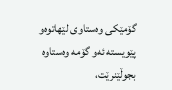گۆمێكی وه‌ستاوی لێهاتوه‌‌و پێویسته‌ ئه‌و گۆمه‌ وه‌ستاوه‌ بجوڵێنرێت،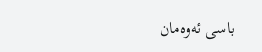باسی ئه‌وه‌مان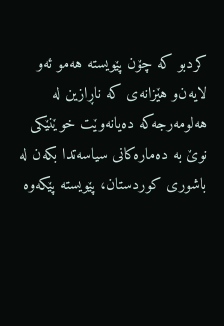كردبو كه‌ چۆن پێویسته‌ هه‌مو ئه‌و لایه‌ن‌و هێزانه‌ی كه‌ ناڕازین له‌ هه‌لومه‌رجه‌كه‌ ده‌یانه‌وێت خوێنێكی نوێ‌ به‌ ده‌ماره‌كانی سیاسه‌تدا بكه‌ن له‌ باشوری كوردستان، پێویسته‌ پێكه‌وه‌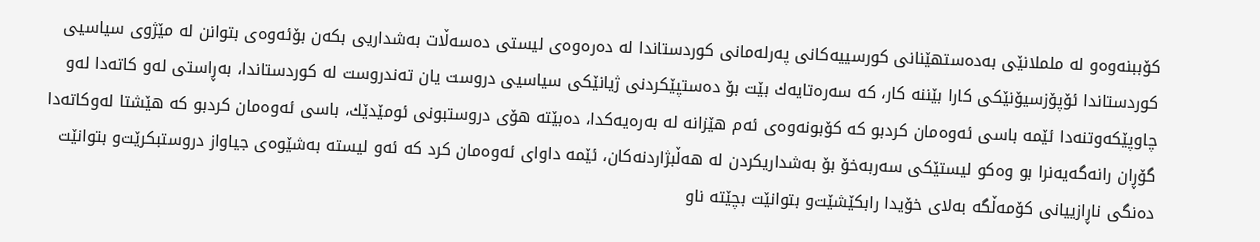كۆببنه‌وه‌‌و له‌ ململانێی به‌ده‌ستهێنانی كورسییه‌كانی په‌رله‌مانی كوردستاندا له‌ ده‌ره‌وه‌ی لیستی ده‌سه‌ڵات به‌شداریی بكه‌ن بۆئه‌وه‌ی بتوانن له‌ مێژوی سیاسیی كوردستاندا ئۆپۆزسیۆنێكی كارا بێننه‌ كار، كه‌ سه‌ره‌تایه‌ك بێت بۆ ده‌ستپێكردنی ژیانێكی سیاسیی دروست یان ته‌ندروست له‌ كوردستاندا، به‌ڕاستی له‌و كاته‌دا له‌و چاوپێكه‌وتنه‌دا ئێمه‌ باسی ئه‌وه‌مان كردبو كه‌ كۆبونه‌وه‌ی ئه‌م هێزانه‌ له‌ به‌ره‌یه‌كدا، ده‌بێته‌ هۆی دروستبونی ئومێدێك، باسی ئه‌وه‌مان كردبو كه‌ هێشتا له‌وكاته‌دا گۆڕان رانه‌گه‌یه‌نرا بو وه‌كو لیستێكی سه‌ربه‌خۆ بۆ به‌شداریكردن له‌ هه‌ڵبژاردنه‌كان، ئێمه‌ داوای ئه‌وه‌مان كرد كه‌ ئه‌و لیسته‌ به‌شێوه‌ی جیاواز دروستبكرێت‌و بتوانێت ده‌نگی ناڕازییانی كۆمه‌ڵگه‌ به‌لای خۆیدا رابكێشێت‌و بتوانێت بچێته‌ ناو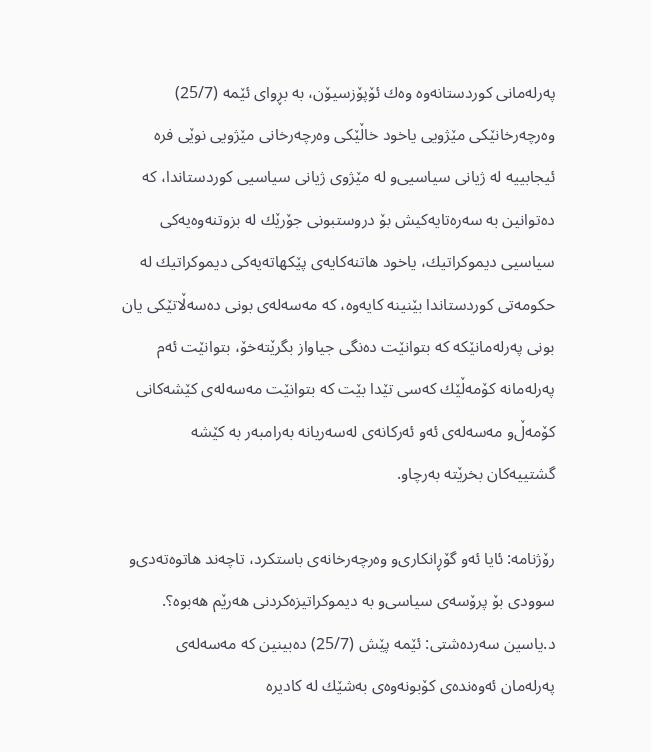په‌رله‌مانی كوردستانه‌وه‌ وه‌ك ئۆپۆزسیۆن، به‌ بڕوای ئێمه‌ (25/7) وه‌رچه‌رخانێكی مێژویی یاخود خاڵێكی وه‌رچه‌رخانی مێژویی نوێی‌ فره‌ ئیجابییه‌ له‌ ژیانی سیاسیی‌و له‌ مێژوی ژیانی سیاسیی كوردستاندا، كه‌ ده‌توانین به‌ سه‌ره‌تایه‌كیش بۆ دروستبونی جۆرێك له‌ بزوتنه‌وه‌یه‌كی سیاسیی دیموكراتیك، یاخود هاتنه‌كایه‌ی پێكهاته‌یه‌كی دیموكراتیك له‌ حكومه‌تی كوردستاندا بێنینه‌ كایه‌وه‌، كه‌ مه‌سه‌له‌ی بونی ده‌سه‌ڵاتێكی یان بونی په‌رله‌مانێكه‌ كه‌ بتوانێت ده‌نگی جیاواز بگرێته‌خۆ، بتوانێت ئه‌م په‌رله‌مانه‌ كۆمه‌ڵێك كه‌سی‌ تێدا بێت كه‌ بتوانێت مه‌سه‌له‌ی كێشه‌كانی كۆمه‌ڵ‌‌و مه‌سه‌له‌ی ئه‌و ئه‌ركانه‌ی له‌سه‌ریانه‌ به‌رامبه‌ر به‌ كێشه‌ گشتییه‌كان بخرێته‌ به‌رچاو.

رۆژنامه‌: ئایا ئه‌و گۆڕانكاری‌‌و وه‌رچه‌رخانه‌ی‌ باستكرد، تاچه‌ند هاتوه‌ته‌دی‌‌و سو‌ودی‌ بۆ پرۆسه‌ی‌ سیاسی‌‌و به‌ دیموكراتیزه‌كردنی‌ هه‌رێم هه‌بوه‌؟.
د.یاسین سه‌رده‌شتی‌: ئێمه‌ پێش (25/7) ده‌بینین كه‌ مه‌سه‌له‌ی په‌رله‌مان ئه‌وه‌نده‌ی كۆبونه‌وه‌ی به‌شێك له‌ كادیره‌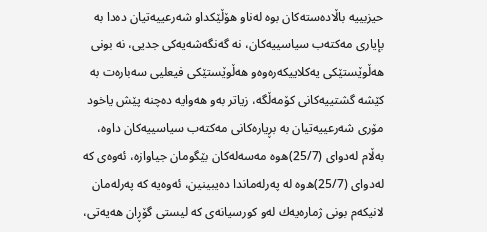حیزبییه‌ باڵاده‌سته‌كان بوه‌ له‌ناو هۆڵێكداو شه‌رعییه‌تیان ده‌دا به‌ بإیاری مه‌كته‌ب سیاسییه‌كان، نه‌ گه‌نگه‌شه‌یه‌كی‌ جدیی، نه‌ بونی هه‌ڵوێستێكی یه‌كلاییكه‌ره‌وه‌‌و هه‌ڵوێستێكی فیعلیی‌ سه‌باره‌ت به‌ كێشه‌ گشتییه‌كانی كۆمه‌ڵگه‌، زیاتر به‌و هه‌وایه‌ ده‌چنه‌ پێش یاخود مۆری شه‌رعییه‌تیان به‌ بڕیاره‌كانی مه‌كته‌ب سیاسییه‌كان داوه‌، به‌ڵام له‌دوای (25/7)ه‌وه‌ مه‌سه‌له‌كان بێگومان جیاوازه‌، ئه‌وه‌ی كه‌ له‌دوای (25/7)ه‌وه‌ له‌ په‌رله‌ماندا ده‌یبینین، ئه‌وه‌یه‌ كه‌ په‌رله‌مان لانیكه‌م بونی ژماره‌یه‌ك له‌و كورسیانه‌ی كه‌ لیستی گۆڕان هه‌یه‌تی،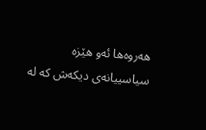هه‌روه‌ها ئه‌و هێزه‌ سیاسییانه‌ی دیكه‌ش كه‌ له‌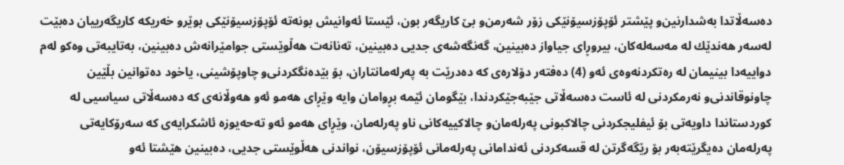ده‌سه‌ڵاتدا به‌شدارنین‌و پێشتر ئۆپۆزسیۆنێكی زۆر شه‌رمن‌و بێ‌ كاریگه‌ر بون، ئێستا ئه‌وانیش بونه‌ته‌ ئۆپۆزسیۆنێكی بوێرو خه‌ریكه‌ كاریگه‌رییان ده‌بێت له‌سه‌ر هه‌ندێك له‌ مه‌سه‌له‌كان، بیروڕای جیاواز ده‌بینین، گه‌نگه‌شه‌ی‌ جدیی ده‌بینین، ته‌نانه‌ت هه‌ڵوێستی جوامێرانه‌ش ده‌بینین، به‌تایبه‌تی وه‌كو له‌م دواییه‌دا بینیمان له‌ ره‌تكردنه‌وه‌ی ئه‌و (4) ده‌فته‌ر دۆلاره‌ی كه‌ ده‌درێت به‌ په‌رله‌مانتاران، بۆ بێده‌نگكردنی‌‌و چاوپۆشینی، یاخود ده‌توانین بڵێین چاونوقاندنی‌و نه‌رمكردنی له‌ ئاست ده‌سه‌ڵاتی جێبه‌جێكردندا، بێگومان ئێمه‌ بڕوامان وایه‌ وێڕای هه‌مو ئه‌و هه‌وڵانه‌ی كه‌ ده‌سه‌ڵاتی سیاسیی له‌ كوردستاندا داویه‌تی بۆ ئیفلیجكردنی چالاكبونی په‌رله‌مان‌و چالاكییه‌كانی ناو په‌رله‌مان، وێڕای هه‌مو ئه‌و ته‌حه‌یوزه‌ ئاشكرایه‌ی كه‌ سه‌رۆكایه‌تی په‌رله‌مان ده‌یگرێته‌به‌ر بۆ رێگه‌گرتن له‌ قسه‌كردنی ئه‌ندامانی په‌رله‌مانی ئۆپۆزسیۆن، نواندنی هه‌ڵوێستی جدیی، ده‌بینین هێشتا ئه‌و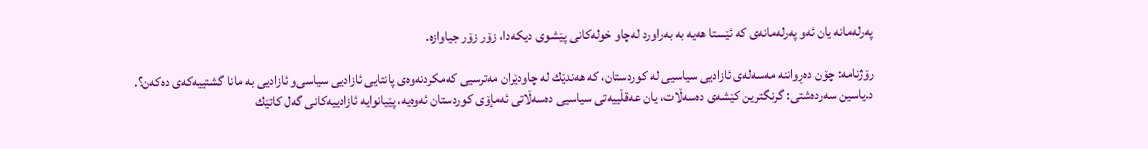په‌رله‌مانه‌ یان ئه‌و په‌رله‌مانه‌ی كه‌ ئێستا هه‌یه‌ به‌ به‌راورد له‌چاو خوله‌كانی پێشوی دیكه‌دا، زۆر زۆر جیاوازه‌.

رۆژنامه‌: چۆن ده‌ڕواننه‌ مه‌سه‌له‌ی‌ ئازادیی‌ سیاسیی‌ له‌ كوردستان، كه‌ هه‌ندێك له‌ چاودێران مه‌ترسیی‌ كه‌مكردنه‌وه‌ی‌ پانتایی‌ ئازادیی‌ سیاسی‌‌و ئازادیی‌ به‌ مانا گشتییه‌كه‌ی‌ ده‌كه‌ن؟.
د.یاسین سه‌رده‌شتی‌: گرنگترین كێشه‌ی ده‌سه‌ڵات، یان عه‌قڵییه‌تی سیاسیی ده‌سه‌ڵاتی ئه‌مإۆی كوردستان ئه‌وه‌یه‌، پێیانوایه‌ ئازادییه‌كانی گه‌ل كاتێك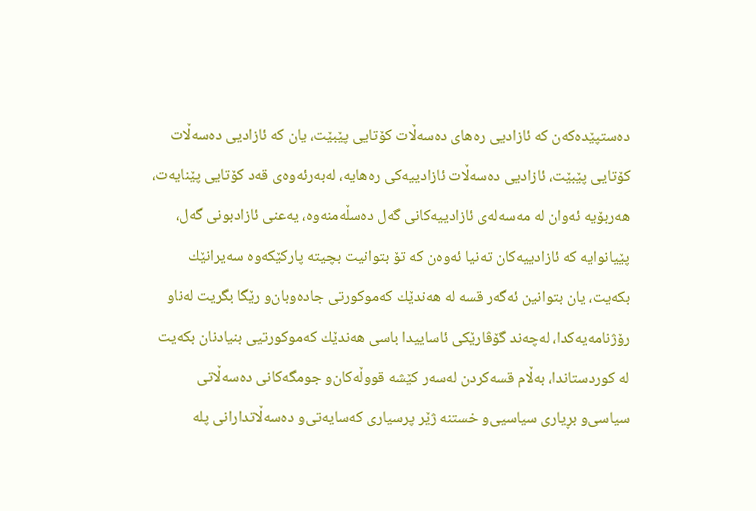ده‌ستپێده‌كه‌ن كه‌ ئازادیی ره‌های ده‌سه‌ڵات كۆتایی پێبێت، یان كه‌ ئازادیی ده‌سه‌ڵات كۆتایی پێبێت، ئازادیی ده‌سه‌ڵات ئازادییه‌كی ره‌هایه‌، له‌به‌رئه‌وه‌ی قه‌د كۆتایی پێنایه‌ت، هه‌ربۆیه‌ ئه‌وان له‌ مه‌سه‌له‌ی ئازادییه‌كانی گه‌ل ده‌سڵه‌منه‌وه‌، یه‌عنی‌ ئازادبونی گه‌ل، پێیانوایه‌ كه‌ ئازادییه‌كان ته‌نیا ئه‌وه‌ن كه‌ تۆ بتوانیت بچیته‌ پاركێكه‌وه‌ سه‌یرانێك بكه‌یت، یان بتوانین ئه‌گه‌ر قسه‌ له‌ هه‌ندێك كه‌موكورتی جاده‌وبان‌و رێگا بگریت له‌ناو رۆژنامه‌یه‌كدا، له‌چه‌ند گۆڤارێكی ئاساییدا باسی هه‌ندێك كه‌موكورتیی بنیادنان بكه‌یت له‌ كوردستاندا، به‌ڵام قسه‌كردن له‌سه‌ر كێشه‌ قو‌وڵه‌كان‌و جومگه‌كانی ده‌سه‌ڵاتی‌ سیاسی‌و بڕیاری سیاسیی‌و خستنه‌ ژێر پرسیاری كه‌سایه‌تی‌و ده‌سه‌ڵاتدارانی پله‌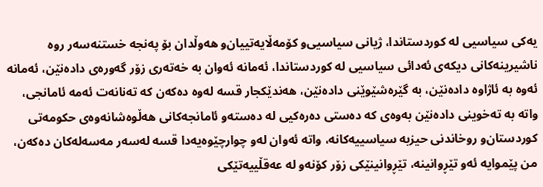یه‌كی‌ سیاسیی له‌ كوردستاندا، ژیانی سیاسیی‌و كۆمه‌ڵایه‌تییان‌و هه‌وڵدان بۆ په‌نجه‌ خستنه‌سه‌ر روه‌ ناشیرینه‌كانی دیكه‌ی‌ ئه‌دائی سیاسیی له‌ كوردستاندا، ئه‌مانه‌ ئه‌وان به‌ خه‌ته‌ری زۆر گه‌وره‌ی داده‌نێن، ئه‌مانه‌ ئه‌وه‌ به‌ ئاژاوه‌ داده‌نێن، به‌ گێره‌شێوێنی داده‌نێن، هه‌ندێكجار قسه‌ له‌وه‌ ده‌كه‌ن كه‌ ته‌نانه‌ت ئه‌مه‌ ئامانجی، واته‌ به‌ ته‌خوینی داده‌نێن به‌وه‌ی كه‌ ده‌ستی ده‌ره‌كیی له‌ ده‌سته‌و ئامانجه‌كانی هه‌ڵوه‌شانه‌وه‌ی حكومه‌تی كوردستان‌و روخاندنی حیزبه‌ سیاسییه‌كانه‌، واته‌ ئه‌وان له‌و چوارچێوه‌یه‌دا قسه‌ له‌سه‌ر مه‌سه‌له‌كان ده‌كه‌ن، من پێموایه‌ ئه‌و تێڕوانینه‌، تێڕوانینێكی زۆر كۆنه‌‌و له‌ عه‌قڵییه‌تێكی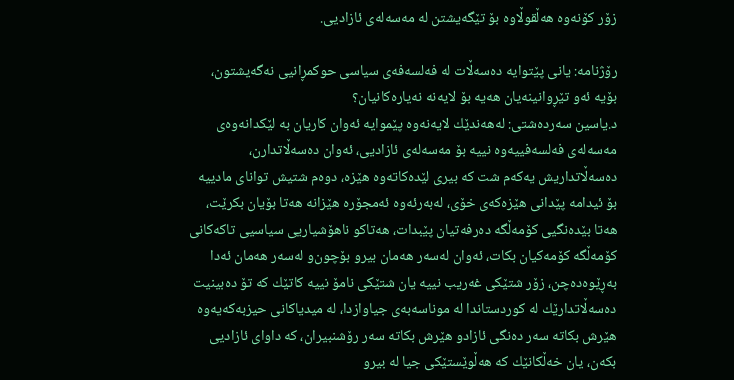زۆر كۆنه‌وه‌ هه‌ڵقوڵاوه‌ بۆ تێگه‌یشتن له‌ مه‌سه‌له‌ی ئازادیی.

رۆژنامه‌: یانی‌ پێتوایه‌ ده‌سه‌ڵات له‌ فه‌لسه‌فه‌ی سیاسی حوكمڕانیی‌ نه‌گه‌یشتون، بۆیه‌ ئه‌و تێڕوانینه‌یان هه‌یه‌ بۆ لایه‌نه‌ نه‌یاره‌كانیان؟
د.یاسین سه‌رده‌شتی‌: له‌هه‌ندێك لایه‌نه‌وه‌ پێموایه‌ ئه‌وان كاریان به‌ لێكدانه‌وه‌ی مه‌سه‌له‌ی فه‌لسه‌فییه‌وه‌ نییه‌ بۆ مه‌سه‌له‌ی ئازادیی، ئه‌وان ده‌سه‌ڵاتدارن، ده‌سه‌ڵاتداریش یه‌كه‌م شت كه‌ بیری لێده‌كاته‌وه‌ هێزه‌، دوه‌م شتیش توانای مادییه‌ بۆ ئیدامه‌ پێدانی هێزه‌كه‌ی خۆی، له‌به‌رئه‌وه‌ ئه‌مجۆره‌ هێزانه‌ هه‌تا بۆیان بكرێت، هه‌تا بێده‌نگیی كۆمه‌ڵگه‌ ده‌رفه‌تیان پێبدات، هه‌تاكو ناهۆشیاریی سیاسیی تاكه‌كانی كۆمه‌ڵگه‌ كۆمه‌كیان بكات، ئه‌وان له‌سه‌ر هه‌مان بیرو بۆچون‌و له‌سه‌ر هه‌مان ئه‌دا به‌ڕێوه‌ده‌چن، زۆر شتێكی غه‌ریب نییه‌ یان شتێكی نامۆ نییه‌ كاتێك كه‌ تۆ ده‌بینیت ده‌سه‌ڵاتدارێك له‌ كوردستاندا له‌ موناسه‌به‌ی جیاوازدا، له‌ میدیاكانی حیزبه‌كه‌یه‌وه‌ هێرش بكاته‌ سه‌ر ده‌نگی ئازاد‌و هێرش بكاته‌ سه‌ر رۆشنبیران، كه‌ داوای ئازادیی بكه‌ن، یان خه‌ڵكانێك كه‌ هه‌ڵوێستێكی جیا له‌ بیرو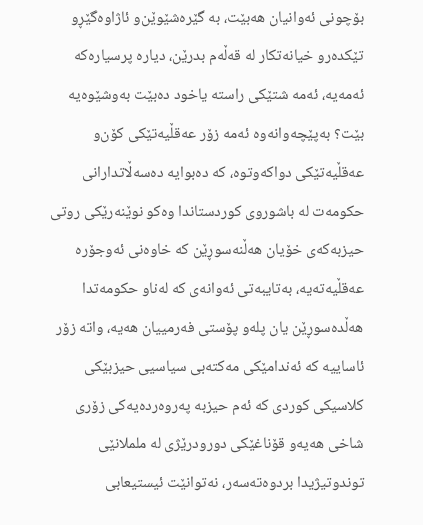بۆچونی ئه‌وانیان هه‌بێت، به‌ گێره‌شێوێن‌و ئاژاوه‌گێڕو تێكده‌رو خیانه‌تكار له‌ قه‌ڵه‌م بدرێن، دیاره‌ پرسیاره‌كه‌ ئه‌مه‌یه‌، ئه‌مه‌ شتێكی راسته‌ یاخود ده‌بێت به‌وشێوه‌یه‌ بێت؟ به‌پێچه‌وانه‌وه‌ ئه‌مه‌ زۆر عه‌قڵیه‌تێكی كۆن‌و عه‌قڵیه‌تێكی دواكه‌وتوه‌، كه‌ ده‌بوایه‌ ده‌سه‌ڵاتدارانی حكومه‌ت له‌ باشوروی كوردستاندا وه‌كو نوێنه‌رێكی روتی حیزبه‌كه‌ی خۆیان هه‌ڵنه‌سوڕێن كه‌ خاوه‌نی ئه‌وجۆره‌ عه‌قڵیه‌ته‌یه‌، به‌تایبه‌تی ئه‌وانه‌ی كه‌ له‌ناو حكومه‌تدا هه‌ڵده‌سوڕێن یان پله‌و پۆستی فه‌رمییان هه‌یه‌، واته‌ زۆر ئاساییه‌ كه‌ ئه‌ندامێكی مه‌كته‌بی سیاسیی حیزبێكی كلاسیكی كوردی كه‌ ئه‌م حیزبه‌ په‌روه‌رده‌یه‌كی زۆری شاخی هه‌یه‌‌و قۆناغێكی دورودرێژی له‌ ململانێی توندوتیژیدا بردوه‌ته‌سه‌ر، نه‌توانێت ئیستیعابی‌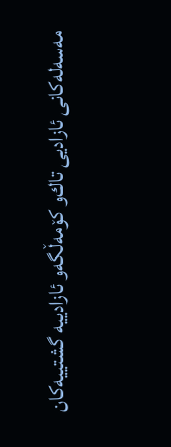مه‌سه‌له‌كانی ئازادیی تاك‌و كۆمه‌ڵگه‌و ئازادییه‌ گشتییه‌كان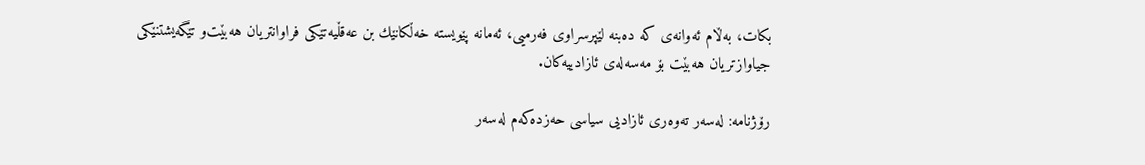بكات، به‌ڵام ئه‌وانه‌ی كه‌ ده‌بنه‌ لێپرسراوی فه‌رمیی، ئه‌مانه‌ پێویسته‌ خه‌ڵكانێك بن عه‌قڵیه‌تێكی فراوانتریان هه‌بێت‌و تێگه‌یشتنێكی جیاوازتریان هه‌بێت بۆ مه‌سه‌له‌ی ئازادییه‌كان.

رۆژنامه‌: له‌سه‌ر ته‌وه‌ری‌ ئازادیی‌ سیاسی‌ حه‌زده‌كه‌م له‌سه‌ر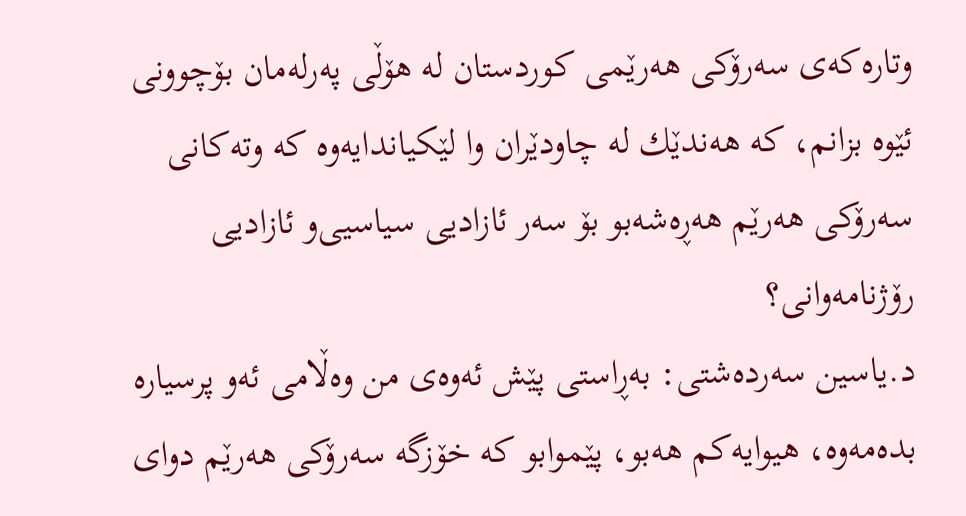وتاره‌كه‌ی‌ سه‌رۆكی هه‌رێمی كوردستان له‌ هۆڵی‌ په‌رله‌مان بۆچو‌ونی‌ ئێوه‌ بزانم، كه‌ هه‌ندێك له‌ چاودێران وا لێكیاندایه‌وه‌ كه‌ وته‌كانی‌ سه‌رۆكی هه‌رێم هه‌ڕه‌شه‌بو بۆ سه‌ر ئازادیی‌ سیاسیی‌و ئازادیی رۆژنامه‌وانی؟
د.یاسین سه‌رده‌شتی‌: به‌ڕاستی پێش ئه‌وه‌ی من وه‌ڵامی ئه‌و پرسیاره‌ بده‌مه‌وه‌، هیوایه‌كم هه‌بو، پێموابو كه‌ خۆزگه‌ سه‌رۆكی هه‌رێم دوای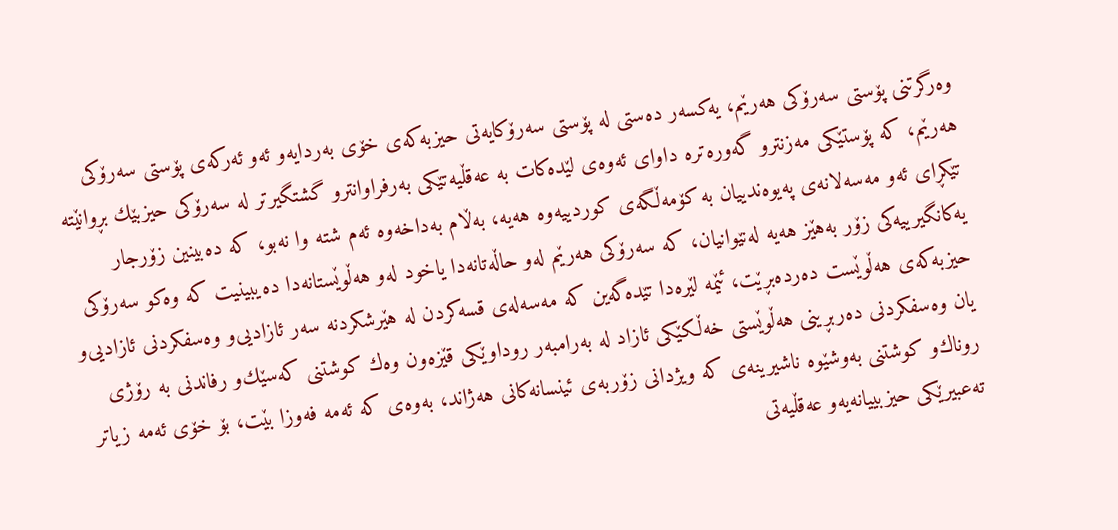وه‌رگرتنی پۆستی سه‌رۆكی هه‌رێم، یه‌كسه‌ر ده‌ستی له‌ پۆستی سه‌رۆكایه‌تی حیزبه‌كه‌ی خۆی به‌ردایه‌و ئه‌و ئه‌ركه‌ی پۆستی سه‌رۆكی هه‌رێم، كه‌ پۆستێكی مه‌زنترو گه‌وره‌تره‌ داوای ئه‌وه‌ی لێده‌كات به‌ عه‌قڵیه‌تێكی به‌رفراوانترو گشتگیرتر له‌ سه‌رۆكی حیزبێك بڕوانێته‌ تێكڕای ئه‌و مه‌سه‌لانه‌ی په‌یوه‌ندییان به‌ كۆمه‌ڵگه‌ی كوردییه‌وه‌ هه‌یه‌، به‌ڵام به‌داخه‌وه‌ ئه‌م شته‌ وا نه‌بو، كه‌ ده‌بینین زۆرجار یه‌كانگیرییه‌كی زۆر به‌هێز هه‌یه‌ له‌نێوانیان، كه‌ سه‌رۆكی هه‌رێم له‌و حاڵه‌تانه‌دا یاخود له‌و هه‌ڵوێستانه‌دا ده‌یبینیت كه‌ وه‌كو سه‌رۆكی حیزبه‌كه‌ی هه‌ڵوێست ده‌رده‌بڕێت، ئێمه‌ لێره‌دا تێده‌گه‌ین كه‌ مه‌سه‌له‌ی قسه‌كردن له‌ هێرشكردنه‌ سه‌ر ئازادیی‌‌و وه‌سفكردنی ئازادیی‌‌و یان وه‌سفكردنی ده‌ربڕینی هه‌ڵوێستی خه‌ڵكێكی ئازاد له‌ به‌رامبه‌ر روداوێكی قێزه‌ون وه‌ك كوشتنی كه‌سێك‌و رفاندنی به‌ رۆژی روناك‌و كوشتنی به‌وشێوه‌ ناشیرینه‌ی كه‌ ویژدانی زۆربه‌ی ئینسانه‌كانی هه‌ژاند، به‌وه‌ی كه‌ ئه‌مه‌ فه‌وزا بێت، بۆ خۆی ئه‌مه‌ زیاتر ته‌عبیرێكی حیزبییانه‌یه‌و عه‌قڵیه‌تی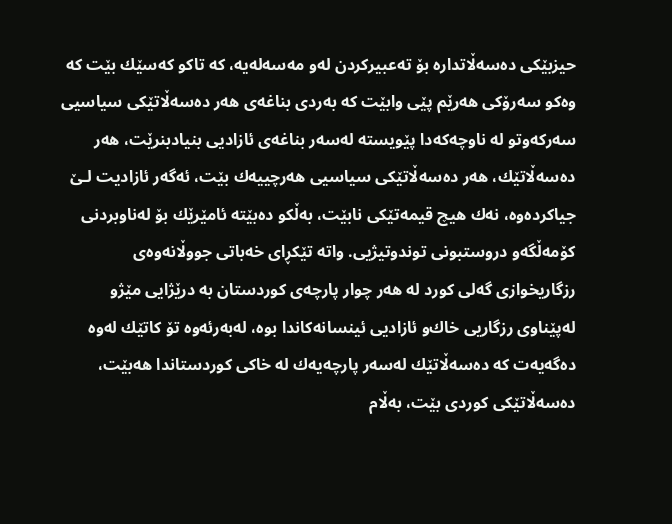حیزبێكی ده‌سه‌ڵاتداره‌ بۆ ته‌عبیركردن له‌و مه‌سه‌له‌یه‌، كه‌ تاكو كه‌سێك بێت كه‌ وه‌كو سه‌رۆكی هه‌رێم پێی‌ وابێت كه‌ به‌ردی بناغه‌ی هه‌ر ده‌سه‌ڵاتێكی سیاسیی سه‌ركه‌وتو له‌ ناوچه‌كه‌دا پێویسته‌ له‌سه‌ر بناغه‌ی ئازادیی بنیادبنرێت، هه‌ر ده‌سه‌ڵاتێك، هه‌ر ده‌سه‌ڵاتێكی سیاسیی هه‌رچییه‌ك بێت، ئه‌گه‌ر ئازادیت لـێ‌ جیاكرده‌وه‌، نه‌ك هیچ قیمه‌تێكی نابێت، به‌ڵكو ده‌بێته‌ ئامێرێك بۆ له‌ناوبردنی كۆمه‌ڵگه‌و دروستبونی توندوتیژیی. واته‌ تێكڕای خه‌باتی جو‌وڵانه‌وه‌ی رزگاریخوازی گه‌لی‌ كورد له‌ هه‌ر چوار پارچه‌ی كوردستان به‌ درێژایی مێژو له‌پێناوی رزگاریی خاك‌و ئازادیی ئینسانه‌كاندا بوه‌، له‌به‌رئه‌وه‌ تۆ كاتێك له‌وه‌ ده‌گه‌یه‌ت كه‌ ده‌سه‌ڵاتێك له‌سه‌ر پارچه‌یه‌ك له‌ خاكی كوردستاندا هه‌بێت، ده‌سه‌ڵاتێكی كوردی بێت، به‌ڵام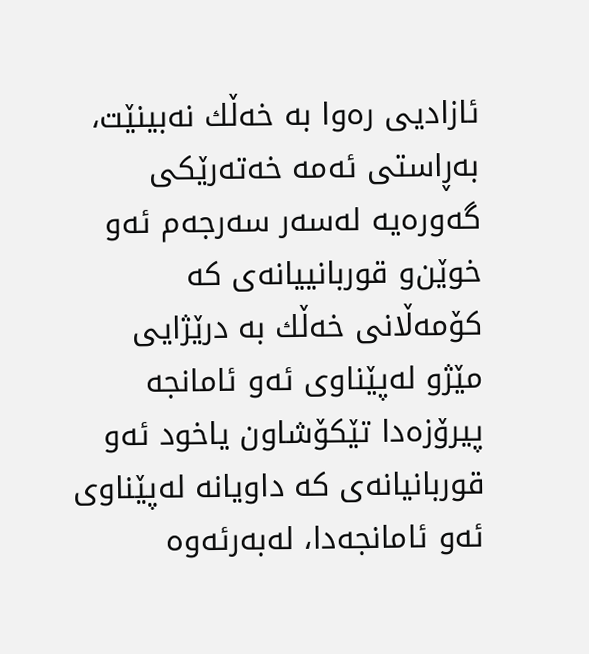ئازادیی ره‌وا به‌ خه‌ڵك نه‌بینێت، به‌ڕاستی ئه‌مه‌ خه‌ته‌رێكی گه‌وره‌یه‌ له‌سه‌ر سه‌رجه‌م ئه‌و خوێن‌و قوربانییانه‌ی كه‌ كۆمه‌ڵانی خه‌ڵك به‌ درێژایی مێژو له‌پێناوی ئه‌و ئامانجه‌ پیرۆزه‌دا تێكۆشاون یاخود ئه‌و قوربانیانه‌ی كه‌ داویانه‌ له‌پێناوی ئه‌و ئامانجه‌دا، له‌به‌رئه‌وه‌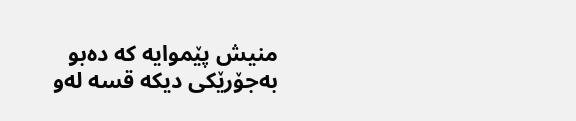منیش پێموایه‌ كه‌ ده‌بو به‌جۆرێكی دیكه‌ قسه‌ له‌و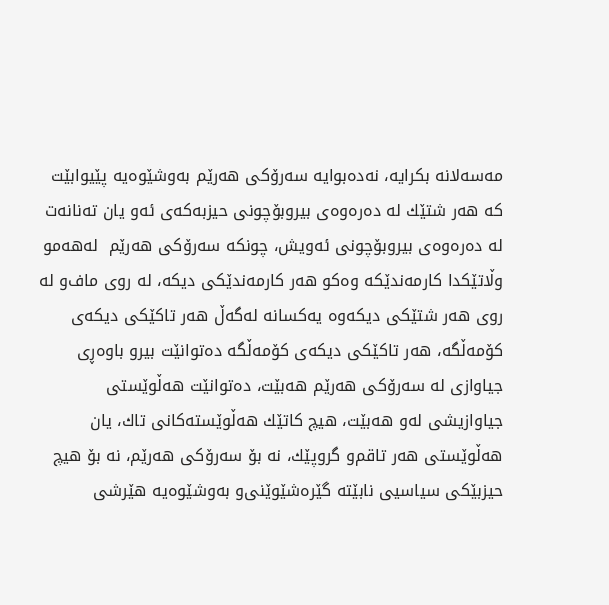مه‌سه‌لانه‌ بكرایه‌، نه‌ده‌بوایه‌ سه‌رۆكی هه‌رێم به‌وشێوه‌یه‌ پێیوابێت كه‌ هه‌ر شتێك له‌ ده‌ره‌وه‌ی بیروبۆچونی حیزبه‌كه‌ی ئه‌و یان ته‌نانه‌ت له‌ ده‌ره‌وه‌ی بیروبۆچونی ئه‌ویش، چونكه‌ سه‌رۆكی هه‌رێم  له‌هه‌مو وڵاتێكدا كارمه‌ندێكه‌ وه‌كو هه‌ر كارمه‌ندێكی دیكه‌، له‌ روی ماف‌و له‌ روی هه‌ر شتێكی دیكه‌وه‌ یه‌كسانه‌ له‌گه‌ڵ‌ هه‌ر تاكێكی دیكه‌ی كۆمه‌ڵگه‌، هه‌ر تاكێكی دیكه‌ی كۆمه‌ڵگه‌ ده‌توانێت بیر‌و باوه‌ڕی جیاوازی له‌ سه‌رۆكی هه‌رێم هه‌بێت، ده‌توانێت هه‌ڵوێستی جیاوازیشی له‌و هه‌بێت، هیچ كاتێك هه‌ڵوێسته‌كانی تاك، یان هه‌ڵوێستی هه‌ر تاقم‌و گروپێك، نه‌ بۆ سه‌رۆكی هه‌رێم، نه‌ بۆ هیچ حیزبێكی سیاسیی نابێته‌ گێره‌شێوێنی‌‌و به‌وشێوه‌یه‌ هێرشی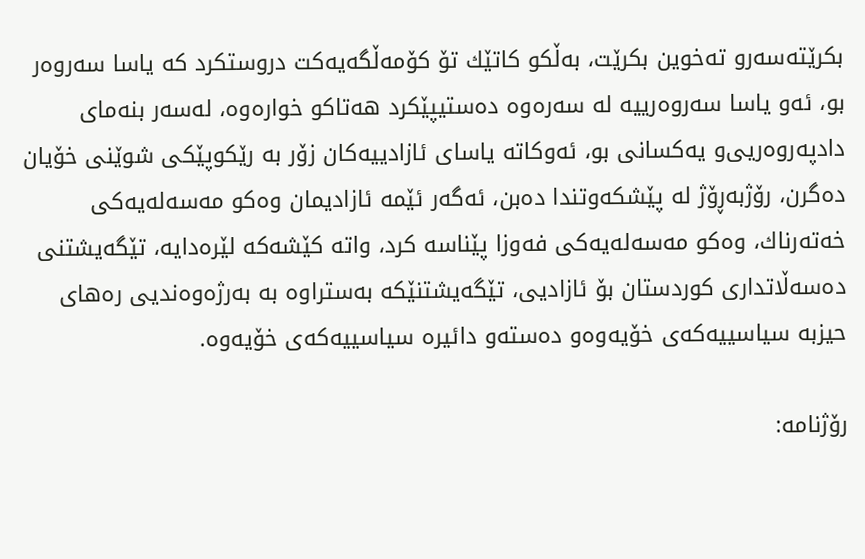بكرێته‌سه‌رو ته‌خوین بكرێت، به‌ڵكو كاتێك تۆ كۆمه‌ڵگه‌یه‌كت دروستكرد كه‌ یاسا سه‌روه‌ر بو، ئه‌و یاسا سه‌روه‌رییه‌ له‌ سه‌ره‌وه‌ ده‌ستیپێكرد هه‌تاكو خواره‌وه‌، له‌سه‌ر بنه‌مای دادپه‌روه‌ریی‌و یه‌كسانی بو، ئه‌وكاته‌ یاسای ئازادییه‌كان زۆر به‌ رێكوپێكی شوێنی خۆیان ده‌گرن، رۆژبه‌ڕۆژ له‌ پێشكه‌وتندا ده‌بن، ئه‌گه‌ر ئێمه‌ ئازادیمان وه‌كو مه‌سه‌له‌یه‌كی خه‌ته‌رناك، وه‌كو مه‌سه‌له‌یه‌كی فه‌وزا پێناسه‌ كرد، واته‌ كێشه‌كه‌ لێره‌دایه‌، تێگه‌یشتنی ده‌سه‌ڵاتداری كوردستان بۆ ئازادیی، تێگه‌یشتنێكه‌ به‌ستراوه‌ به‌ به‌رژه‌وه‌ندیی ره‌های حیزبه‌ سیاسییه‌كه‌ی خۆیه‌وه‌‌و ده‌سته‌و دائیره‌ سیاسییه‌كه‌ی خۆیه‌وه‌.

رۆژنامه‌: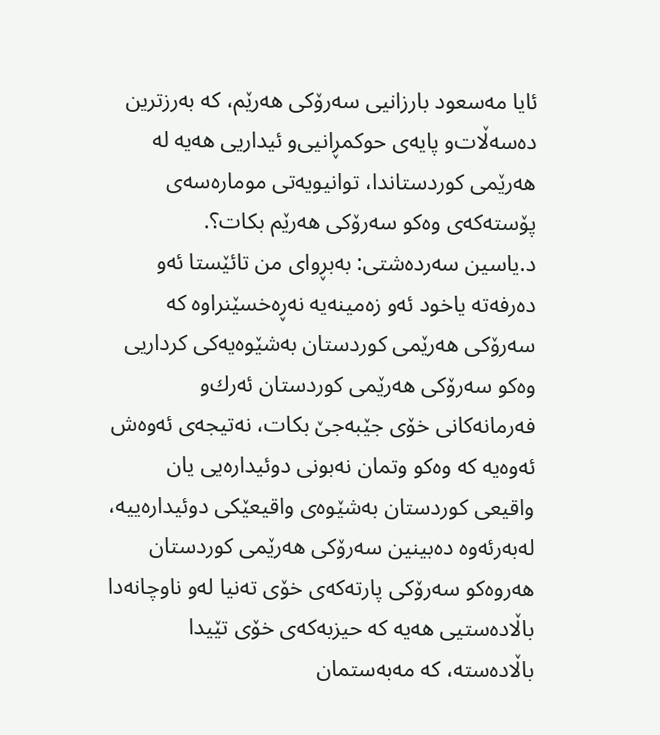ئایا مه‌سعود بارزانیی‌ سه‌رۆكی‌ هه‌رێم، كه‌ به‌رزترین ده‌سه‌ڵات‌و پایه‌ی حوكمڕانیی‌و ئیداریی هه‌یه‌ له‌ هه‌رێمی كوردستاندا، توانیویه‌تی موماره‌سه‌ی پۆسته‌كه‌ی وه‌كو سه‌رۆكی هه‌رێم بكات؟.
د.یاسین سه‌رده‌شتی‌: به‌بڕوای من تائێستا ئه‌و ده‌رفه‌ته‌ یاخود ئه‌و زه‌مینه‌یه‌ نه‌ڕه‌خسێنراوه‌ كه‌ سه‌رۆكی هه‌رێمی كوردستان به‌شێوه‌یه‌كی كرداریی وه‌كو سه‌رۆكی هه‌رێمی كوردستان ئه‌رك‌و فه‌رمانه‌كانی خۆی جێبه‌جێ‌ بكات، نه‌تیجه‌ی ئه‌وه‌ش ئه‌وه‌یه‌ كه‌ وه‌كو وتمان نه‌بونی دوئیداره‌یی یان واقیعی كوردستان به‌شێوه‌ی واقیعێكی دوئیداره‌ییه‌، له‌به‌رئه‌وه‌ ده‌بینین سه‌رۆكی هه‌رێمی كوردستان هه‌روه‌كو سه‌رۆكی پارته‌كه‌ی خۆی ته‌نیا له‌و ناوچانه‌دا باڵاده‌ستیی هه‌یه‌ كه‌ حیزبه‌كه‌ی خۆی تێیدا باڵاده‌سته‌، كه‌ مه‌به‌ستمان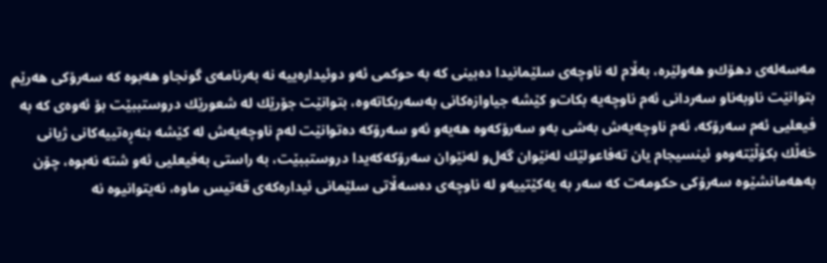مه‌سه‌له‌ی دهۆك‌و هه‌ولێره‌، به‌ڵام له‌ ناوچه‌ی سلێمانیدا ده‌بینی‌ كه‌ به‌ حوكمی ئه‌و دوئیداره‌ییه‌ نه‌ به‌رنامه‌ی گونجاو هه‌بوه‌ كه‌ سه‌رۆكی هه‌رێم بتوانێت ناوبه‌ناو سه‌ردانی ئه‌م ناوچه‌یه‌ بكات‌و كێشه‌ جیاوازه‌كانی به‌سه‌ربكاته‌وه‌، بتوانێت جۆرێك له‌ شعورێك دروستببێت بۆ ئه‌وه‌ی كه‌ به‌ فیعلیی‌ ئه‌م سه‌رۆكه‌، ئه‌م ناوچه‌یه‌ش به‌شی به‌و سه‌رۆكه‌وه‌ هه‌یه‌و ئه‌و سه‌رۆكه‌ ده‌توانێت له‌م ناوچه‌یه‌ش له‌ كێشه‌ بنه‌ڕه‌تییه‌كانی ژیانی خه‌ڵك بكۆڵێته‌وه‌و ئینسیجام یان ته‌فاعولێك له‌نێوان گه‌ل‌و له‌نێوان سه‌رۆكه‌كه‌یدا دروستببێت، به‌ راستی به‌فیعلیی‌ ئه‌و شته‌ نه‌بوه‌، چۆن به‌هه‌مانشێوه‌ سه‌رۆكی حكومه‌ت كه‌ سه‌ر به‌ یه‌كێتییه‌و له‌ ناوچه‌ی ده‌سه‌ڵاتی سلێمانی‌ ئیداره‌كه‌ی قه‌تیس ماوه‌، نه‌یتوانیوه‌ نه‌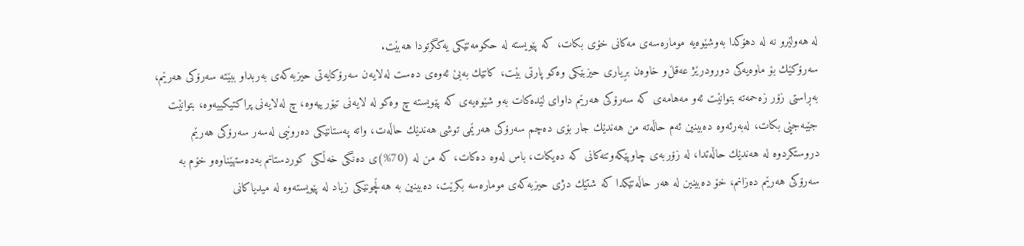له‌ هه‌ولێرو نه‌ له‌ دهۆكدا به‌وشێوه‌یه‌ موماره‌سه‌ی مه‌كانی خۆی بكات، كه‌ پێویسته‌ له‌ حكومه‌تێكی یه‌كگرتودا هه‌بێت.
سه‌رۆكێك بۆ ماوه‌یه‌كی دورودرێژ عه‌قڵ‌‌و خاوه‌ن بڕیاری حیزبێكی وه‌كو پارتی بێت، كاتێك به‌بێ‌ ئه‌وه‌ی ده‌ست له‌لایه‌ن سه‌رۆكایه‌تی حیزبه‌كه‌ی به‌ربدا‌و ببێته‌ سه‌رۆكی هه‌رێم، به‌ڕاستی زۆر زه‌حمه‌ته‌ بتوانێت ئه‌و مه‌هامه‌ی كه‌ سه‌رۆكی هه‌رێم داوای لێده‌كات به‌و شێوه‌یه‌ی كه‌ پێویسته‌ چ وه‌كو له‌ لایه‌نی تیۆرییه‌وه‌، چ له‌لایه‌نی پراكتیكییه‌وه‌، بتوانێت جێبه‌جێی بكات، له‌به‌رئه‌وه‌ ده‌بینین ئه‌م حاڵه‌ته‌ من هه‌ندێك جار بۆی ده‌چم سه‌رۆكی هه‌رێمی توشی هه‌ندێك حاڵه‌ت، واته‌ په‌ستانێكی ده‌رونیی له‌سه‌ر سه‌رۆكی هه‌رێم دروستكردوه‌ له‌ هه‌ندێك حاڵه‌تدا، له‌ زۆربه‌ی چاوپێكه‌وتنه‌كانی كه‌ ده‌یكات، باس له‌وه‌ ده‌كات، كه‌ من له‌ (70%)ی ده‌نگی خه‌ڵكی كوردستانم به‌ده‌ستهێناوه‌‌و خۆم به‌ سه‌رۆكی هه‌رێم ده‌زانم، خۆ ده‌بینین له‌ هه‌ر حاڵه‌تێكدا كه‌ شتێك دژی حیزبه‌كه‌ی موماره‌سه‌ بكرێت، ده‌بینین به‌ هه‌ڵچونێكی زیاد له‌ پێویسته‌وه‌ له‌ میدیاكانی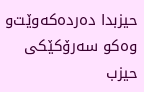حیزبدا ده‌رده‌كه‌وێت‌و وه‌كو سه‌رۆكێكی حیزب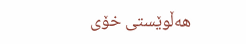هه‌ڵوێستی خۆی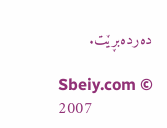ده‌رده‌بڕێت.

Sbeiy.com © 2007